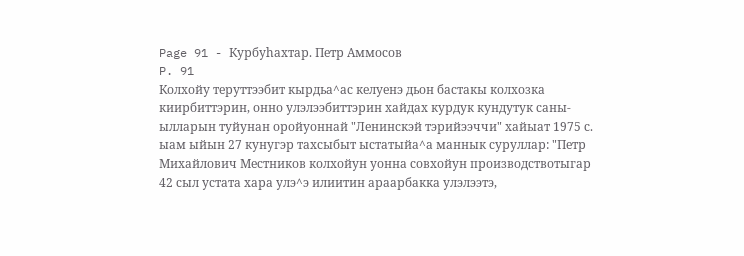Page 91 - Курбуһахтар. Петр Аммосов
P. 91
Колхойу теруттээбит кырдьа^ас келуенэ дьон бастакы колхозка
киирбиттэрин, онно улэлээбиттэрин хайдах курдук кундутук саны-
ылларын туйунан оройуоннай "Ленинскэй тэрийээччи" хайыат 1975 с.
ыам ыйын 27 кунугэр тахсыбыт ыстатыйа^а маннык суруллар: "Петр
Михайлович Местников колхойун уонна совхойун производствотыгар
42 сыл устата хара улэ^э илиитин араарбакка улэлээтэ,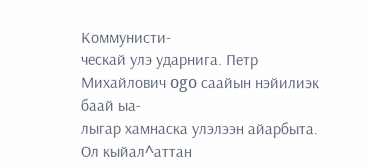Коммунисти-
ческай улэ ударнига. Петр Михайлович ogo саайын нэйилиэк баай ыа-
лыгар хамнаска улэлээн айарбыта. Ол кыйал^аттан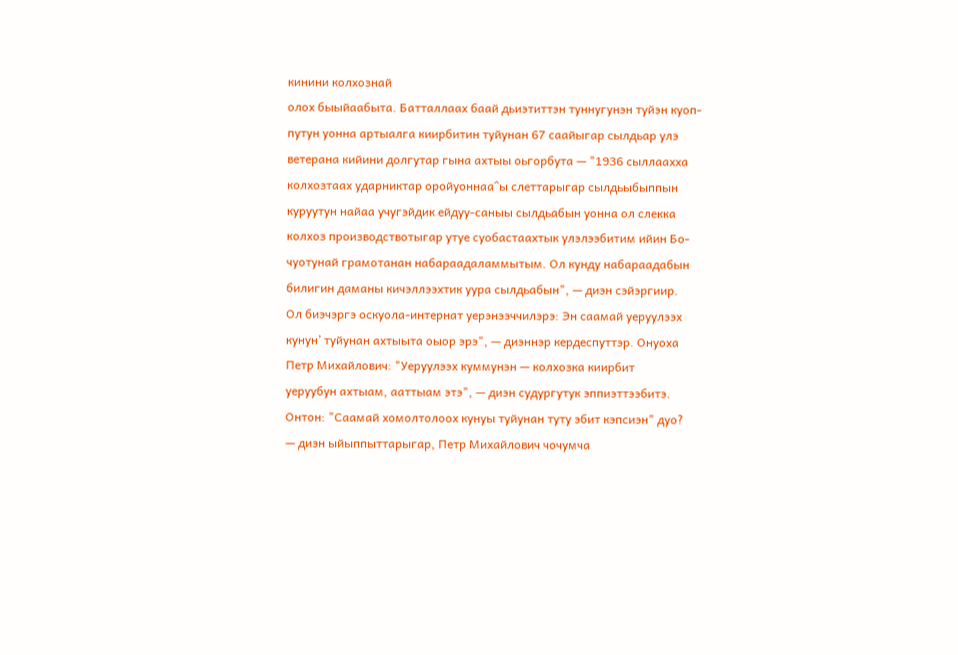кинини колхознай
олох быыйаабыта. Батталлаах баай дьиэтиттэн туннугунэн туйэн куоп-
путун уонна артыалга киирбитин туйунан 67 саайыгар сылдьар улэ
ветерана кийини долгутар гына ахтыы оьгорбута — "1936 сыллаахха
колхозтаах ударниктар оройуоннаа^ы слеттарыгар сылдьыбыппын
куруутун найаа учугэйдик ейдуу-саныы сылдьабын уонна ол слекка
колхоз производствотыгар утуе суобастаахтык улэлээбитим ийин Бо-
чуотунай грамотанан набараадаламмытым. Ол кунду набараадабын
билигин даманы кичэллээхтик уура сылдьабын", — диэн сэйэргиир.
Ол биэчэргэ оскуола-интернат уерэнээччилэрэ: Эн саамай уеруулээх
кунун’ туйунан ахтыыта оыор эрэ", — диэннэр кердеспуттэр. Онуоха
Петр Михайлович: "Уеруулээх куммунэн — колхозка киирбит
уеруубун ахтыам, ааттыам этэ", — диэн судургутук эппиэттээбитэ.
Онтон: "Саамай хомолтолоох кунуы туйунан туту эбит кэпсиэн" дуо?
— диэн ыйыппыттарыгар, Петр Михайлович чочумча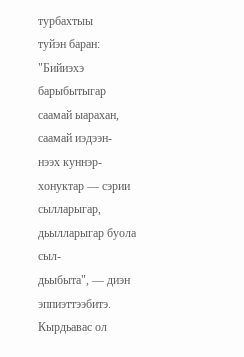турбахтыы
туйэн баран: "Бийиэхэ барыбытыгар саамай ыарахан, саамай иэдээн-
нээх куннэр-хонуктар — сэрии сылларыгар, дьылларыгар буола сыл-
дьыбыта", — диэн эппиэттээбитэ. Кырдьавас ол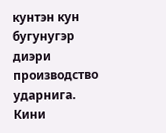кунтэн кун бугунугэр
диэри производство ударнига. Кини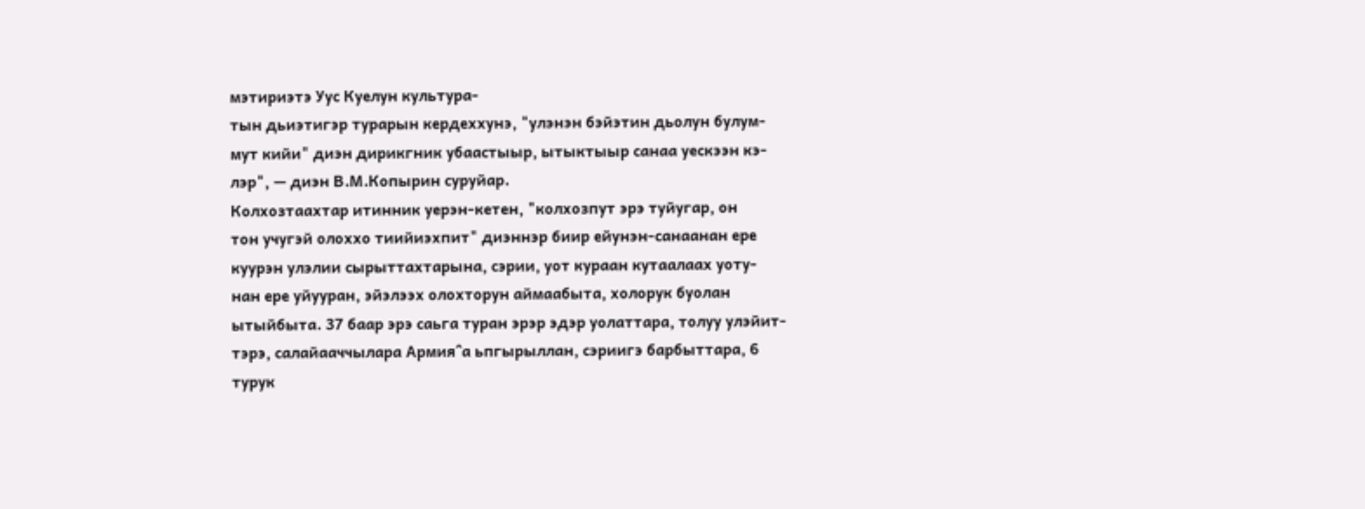мэтириэтэ Уус Куелун культура-
тын дьиэтигэр турарын кердеххунэ, "улэнэн бэйэтин дьолун булум-
мут кийи" диэн дирикгник убаастыыр, ытыктыыр санаа уескээн кэ-
лэр", — диэн В.М.Копырин суруйар.
Колхозтаахтар итинник уерэн-кетен, "колхозпут эрэ туйугар, он
тон учугэй олоххо тиийиэхпит" диэннэр биир ейунэн-санаанан ере
куурэн улэлии сырыттахтарына, сэрии, уот кураан кутаалаах уоту-
нан ере уйууран, эйэлээх олохторун аймаабыта, холорук буолан
ытыйбыта. 37 баар эрэ саьга туран эрэр эдэр уолаттара, толуу улэйит-
тэрэ, салайааччылара Армия^а ьпгырыллан, сэриигэ барбыттара, 6
турук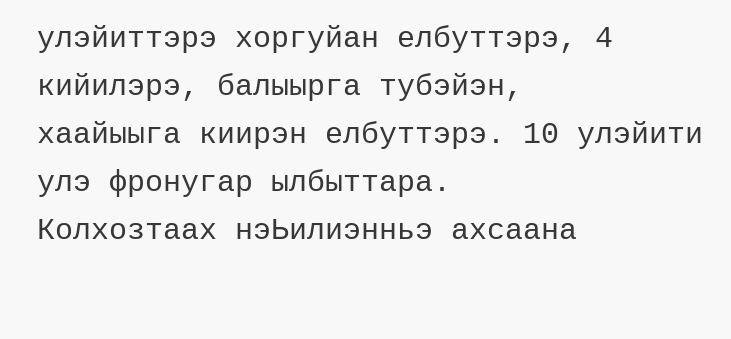улэйиттэрэ хоргуйан елбуттэрэ, 4 кийилэрэ, балыырга тубэйэн,
хаайыыга киирэн елбуттэрэ. 10 улэйити улэ фронугар ылбыттара.
Колхозтаах нэЬилиэнньэ ахсаана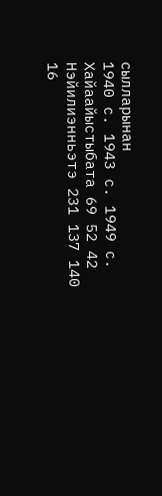сылларынан
1940 с. 1943 с. 1949 с.
Хайаайыстыбата 69 52 42
Нэйилиэнньэтэ 231 137 140
16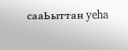сааЬыттан yeha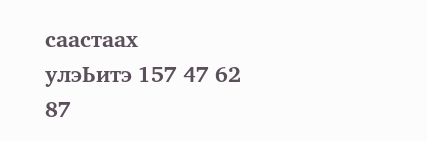саастаах
улэЬитэ 157 47 62
87